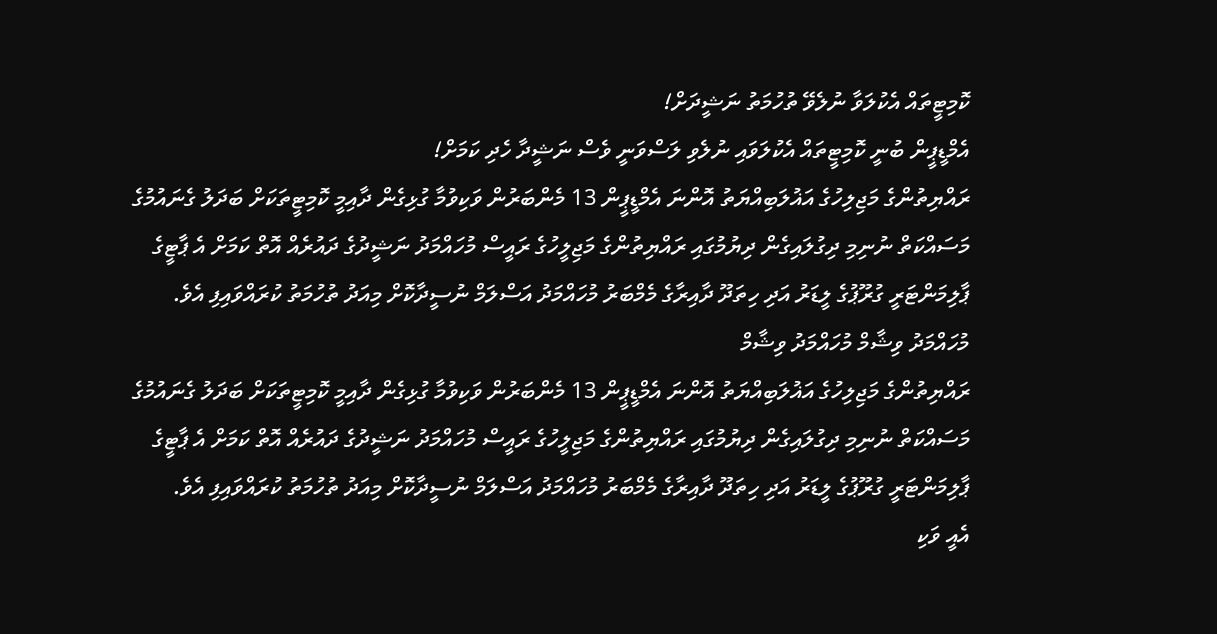ކޮމިޓީތައް އެކުލަވާ ނުލެވޭ ތުހުމަތު ނަޝީދަށް!
އެމްޑީޕީން ބުނީ ކޮމިޓީތައް އެކުލަވައި ނުލެވި ލަސްވަނީ ވެސް ނަޝީދާ ހެދި ކަމަށް!
ރައްޔިތުންގެ މަޖިލިހުގެ އަޣުލަބިއްޔަތު އޮންނަ އެމްޑީޕީން 13 މެންބަރުން ވަކިވުމާ ގުޅިގެން ދާއިމީ ކޮމިޓީތަކަށް ބަދަލު ގެނައުމުގެ މަސައްކަތް ނުނިމި ދިގުލައިގެން ދިޔުމުގައި ރައްޔިތުންގެ މަޖިލީހުގެ ރައީސް މުހައްމަދު ނަޝީދުގެ ދައުރެއް އޮތް ކަމަށް އެ ޕާޓީގެ ޕާލިމަންޓަރީ ގުރޫޕުގެ ލީޑަރު އަދި ހިތަދޫ ދާއިރާގެ މެމްބަރު މުހައްމަދު އަސްލަމް ނުސީދާކޮށް މިއަދު ތުހުމަތު ކުރައްވައިފި އެވެ.
މުހައްމަދު ވިޝާމް މުހައްމަދު ވިޝާމް
ރައްޔިތުންގެ މަޖިލިހުގެ އަޣުލަބިއްޔަތު އޮންނަ އެމްޑީޕީން 13 މެންބަރުން ވަކިވުމާ ގުޅިގެން ދާއިމީ ކޮމިޓީތަކަށް ބަދަލު ގެނައުމުގެ މަސައްކަތް ނުނިމި ދިގުލައިގެން ދިޔުމުގައި ރައްޔިތުންގެ މަޖިލީހުގެ ރައީސް މުހައްމަދު ނަޝީދުގެ ދައުރެއް އޮތް ކަމަށް އެ ޕާޓީގެ ޕާލިމަންޓަރީ ގުރޫޕުގެ ލީޑަރު އަދި ހިތަދޫ ދާއިރާގެ މެމްބަރު މުހައްމަދު އަސްލަމް ނުސީދާކޮށް މިއަދު ތުހުމަތު ކުރައްވައިފި އެވެ.
އެއީ ވަކި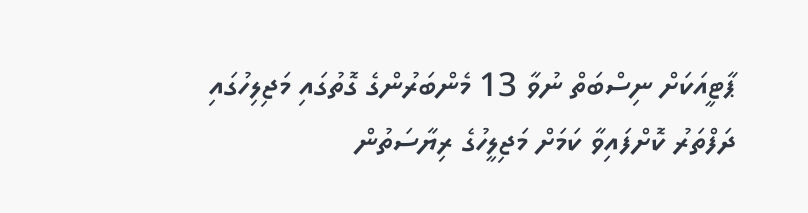ޕާޓީއަކަށް ނިސްބަތް ނުވާ 13 މެންބަރުންގެ ގޮތުގައި މަޖިލިހުގައި ދަފްތަރު ކޮށްފައިވާ ކަމަށް މަޖިލީހުގެ ރިޔާސަތުން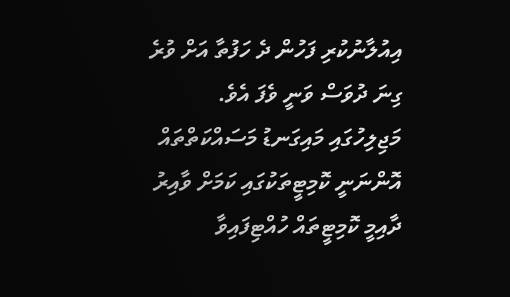އިއުލާނުކުރި ފަހުން ދެ ހަފުތާ އަށް ވުރެ ގިނަ ދުވަސް ވަނީ ވެފަ އެވެ. މަޖިލިހުގައި މައިގަނޑު މަސައްކަތްތައް އޮންނަނީ ކޮމިޓީތަކުގައި ކަމަށް ވާއިރު ދާއިމީ ކޮމިޓީތައް ހުއްޓިފައިވާ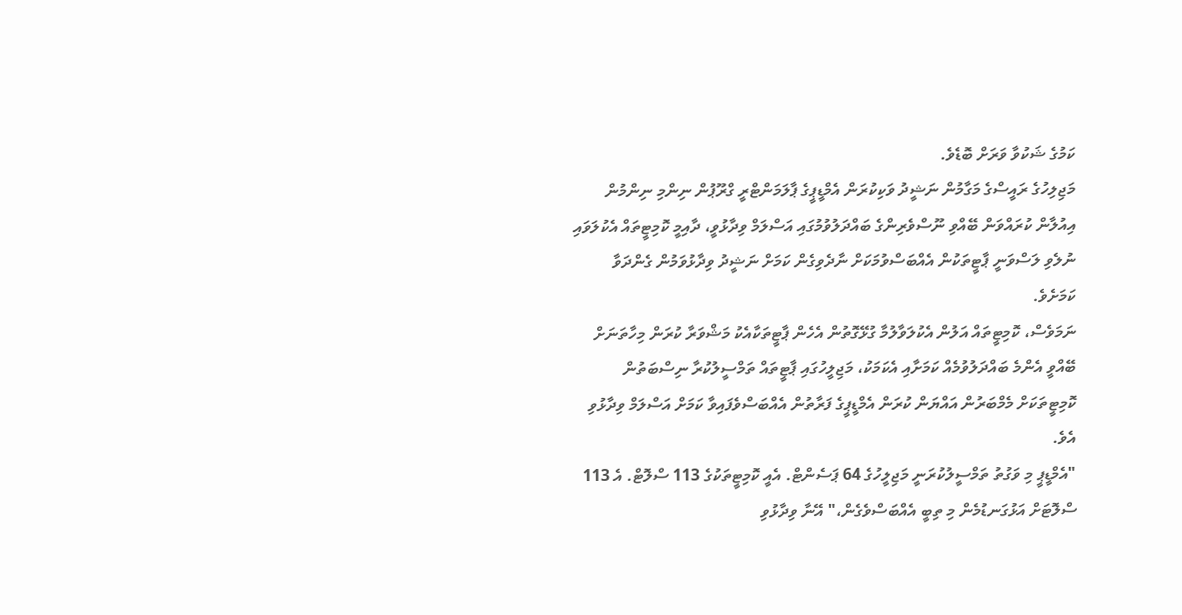ކަމުގެ ޝަކުވާ ވަރަށް ބޮޑެވެ.
މަޖިލިހުގެ ރައީސްގެ މަގާމުން ނަޝީދު ވަކިކުރަން އެމްޑީޕީގެ ޕާލަމަންޓްރީ ގްރޫޕުން ނިންމި ނިންމުން އިއުލާން ކުރައްވަން ބޭއްވި ނޫސްވެރިންގެ ބައްދަލުވުމުގައި އަސްލަމް ވިދާޅުވީ، ދާއިމީ ކޮމިޓީތައް އެކުލަވައި ނުލެވި ލަސްވަނީ ޕާޓީތަކުން އެއްބަސްވުމަކަށް ނާދެވިގެން ކަމަށް ނަޝީދު ވިދާޅުވަމުން ގެންދަވާ ކަމަށެވެ.
ނަމަވެސް، ކޮމިޓީތައް އަލުން އެކުލަވާލުމާ ގުޅޭގޮތުން އެހެން ޕާޓީތަކާއެކު މަޝްވަރާ ކުރަން މިހާތަނަށް ބޭއްވީ އެންމެ ބައްދަލުވުމެއް ކަމަށާއި އެކަމަކު، މަޖިލީހުގައި ޕާޓީތައް ތަމްސީލުކުރާ ނިސްބަތުން ކޮމިޓީތަކަށް މެމްބަރުން އައްޔަން ކުރަން އެމްޑީޕީގެ ފަރާތުން އެއްބަސްވެފައިވާ ކަމަށް އަސްލަމް ވިދާޅުވި އެވެ.
"އެމްޑީޕީ މި ވަގުތު ތަމްސީލުކުރަނީ މަޖިލީހުގެ 64 ޕަސެންޓް. އެއީ ކޮމިޓީތަކުގެ 113 ސްލޮޓް. އެ 113 ސްލޮޓަށް އަޅުގަނޑުމެން މި ތިބީ އެއްބަސްވެގެން،" އޭނާ ވިދާޅުވި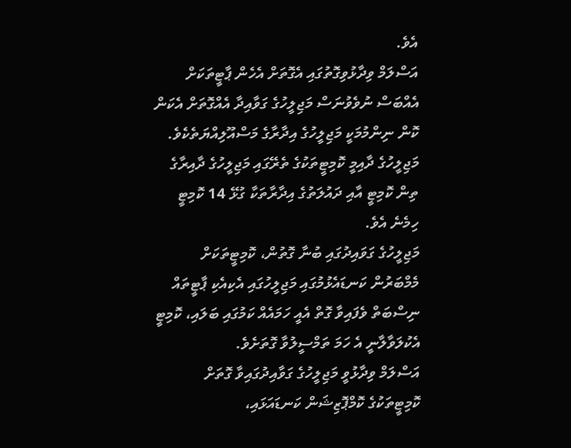އެވެ.
އަސްލަމް ވިދާޅުވިގޮތުގައި އެގޮތަށް އެހެން ޕާޓީތަކަށް އެއްބަސް ނުވެވުނަސް މަޖިލީހުގެ ގަވާއިދާ އެއްގޮތަށް އެކަން ކޮން ނިންމުމަކީ މަޖިލީހުގެ އިދާރާގެ މަސްއޫލިއްޔަތެކެވެ.
މަޖިލީހުގެ ދާއިމީ ކޮމިޓީތަކުގެ ތެރޭގައި މަޖިލީހުގެ ދާއިރާގެ ތިން ކޮމިޓީ އާއި ދައުލަތުގެ އިދާރާތަކާ ގުޅޭ 14 ކޮމިޓީ ހިމެނެ އެވެ.
މަޖިލީހުގެ ގަވައިދުގައި ބުނާ ގޮތުން، ކޮމިޓީތަކަށް މެމްބަރުން ކަނޑައެޅުމުގައި މަޖިލީހުގައި އެކިއެކި ޕާޓީތައް ނިސްބަތް ވެފައިވާ ގޮތް އެއީ ހަމައެއް ކަމުގައި ބަލައި، ކޮމިޓީ އެކުލަވާލާނީ އެ ހަމަ ތަމްސީލުވާ ގޮތަށެވެ.
އަސްލަމް ވިދާޅުވީ މަޖިލީހުގެ ގަވާއިދުގައިވާ ގޮތަށް ކޮމިޓީތަކުގެ ކޮމްޕޮޒިޝަން ކަނޑައަޅައި،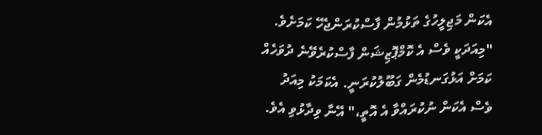އެކަން މަޖިލީހުގެ ތަޅުމުން ފާސްކުރަންޖެހޭ ކަމަށެވެ.
"މިއަދަކީ ވެސް އެ ކޮމްޕޮޒިޝަން ފާސްކުރެވޭނެ ދުވަހެއް ކަމަށް އަޅުގަނޑުމެން ގަބޫލުކުރަނީ. އެކަމަކު މިއަދު ވެސް އެކަން ނުކުރައްވާ އެ އޮތީ،" އޭނާ ވިދާޅުވި އެވެ.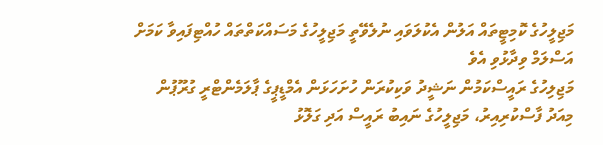މަޖިލީހުގެ ކޮމިޓީތައް އަލުން އެކުލަވައި ނުލެވޭތީ މަޖިލީހުގެ މަސައްކަތްތައް ހުއްޓިފައިވާ ކަމަށް އަސްލަމް ވިދާޅުވި އެވެ
މަޖިލިހުގެ ރައީސްކަމުން ނަޝީދު ވަކިކުރަން ހުށަހަޅަން އެމްޑީޕީގެ ޕާލަމެންޓްރީ ގުރޫޕުން މިއަދު ފާސްކުރިއިރު، މަޖިލީހުގެ ނައިބު ރައީސް އަދި ގަލޮޅު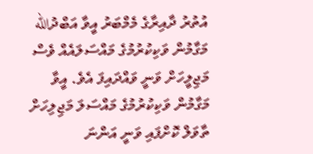އުތުރު ދާއިރާގެ މެމްބަރު އީވާ އަބްދުالله މަގާމުން ވަކިކުރުމުގެ މައްސަލައެއް ވެސް މަޖިލީހަށް ވަނީ ވައްދައިފަ އެވެ. އީވާ މަގާމުން ވަކިކުރުމުގެ މައްސަލަ މަޖިލިހަށް ތާވަލް ކޮށްފައި ވަނީ އަންނަ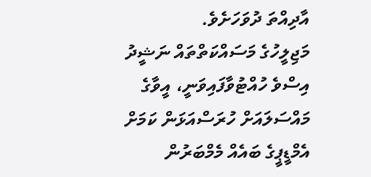އާދިއްތަ ދުވަހަށެވެ.
މަޖިލީހުގެ މަސައްކަތްތައް ނަޝީދު އިސްވެ ހުއްޓުވާފައިވަނީ، އީވާގެ މައްސަލައަށް ހުރަސްއަޅަން ކަމަށް އެމްޑީޕީގެ ބައެއް މެމްބަރުން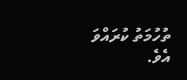ތުހުމަތު ކުރައްވަ އެވެ.